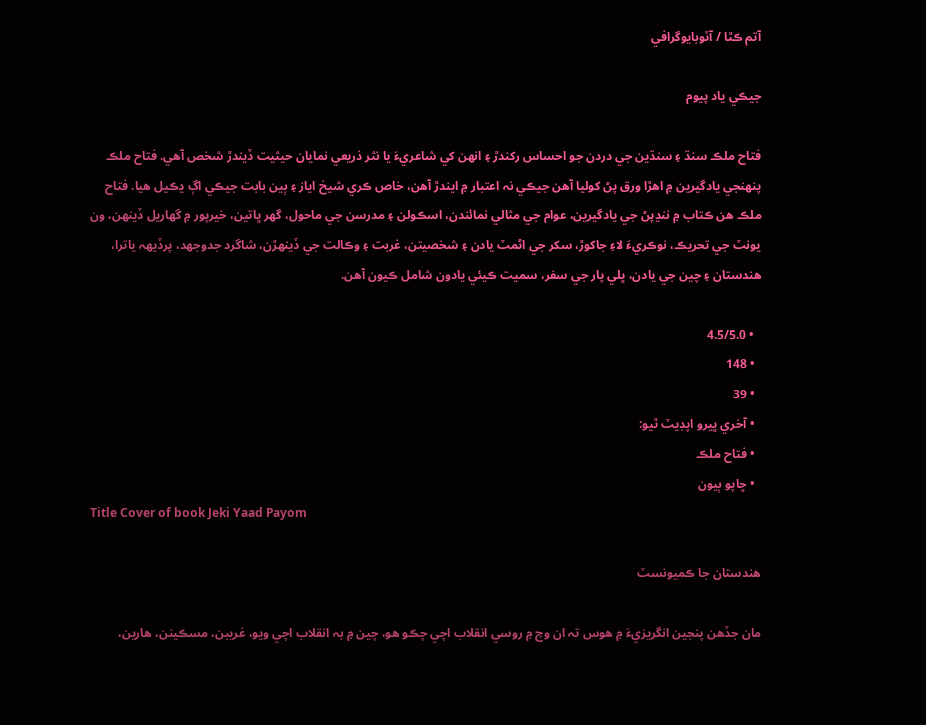آتم ڪٿا / آٽوبايوگرافي

جيڪي ياد پيوم

فتاح ملڪ سنڌ ۽ سنڌين جي دردن جو احساس رکندڙ ۽ انھن کي شاعريءَ يا نثر ذريعي نمايان حيثيت ڏيندڙ شخص آھي. فتاح ملڪ پنھنجي يادگيرين ۾ اھڙا ورق پڻ کوليا آھن جيڪي نہ اعتبار ۾ ايندڙ آھن، خاص ڪري شيخ اياز ۽ ٻين بابت جيڪي اڳ ڍڪيل ھيا. فتاح ملڪ ھن ڪتاب ۾ ننڍپڻ جي يادگيرين، عوام جي مثالي نمائندن، اسڪولن ۽ مدرسن جي ماحول، گهر ڀاتين، خيرپور ۾ گهاريل ڏينھن، ون يونٽ جي تحريڪ، نوڪريءَ لاءِ جاکوڙ، سکر جي اڻمٽ يادن ۽ شخصيتن، غربت ۽ وڪالت جي ڏينھڙن، شاگرد جدوجھد، پرڏيھہ ياترا، ھندستان ۽ چين جي يادن، ڀلي پار جي سفر، سميت ڪيئي يادون شامل ڪيون آھن.

  • 4.5/5.0
  • 148
  • 39
  • آخري ڀيرو اپڊيٽ ٿيو:
  • فتاح ملڪ
  • ڇاپو ٻيون
Title Cover of book Jeki Yaad Payom

هندستان جا ڪميونسٽ

مان جڏهن پنجين انگريزيءَ ۾ هوس تہ ان وچ ۾ روسي انقلاب اچي چڪو هو، چين ۾ بہ انقلاب اچي ويو، غريبن، مسڪينن، هارين،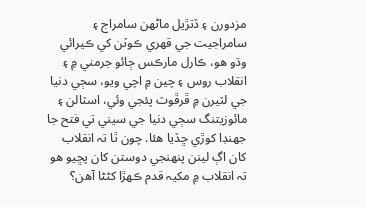مزدورن ۽ ڏتڙيل ماڻھن سامراج ۽ سامراجيت جي قھري ڪوٽن کي ڪيرائي وڌو هو، ڪارل مارڪس ڄائو جرمني ۾ ۽ انقلاب روس ۽ چين ۾ اچي ويو، سڄي دنيا جي لٽيرن ۾ ڦرڦوٽ پئجي وئي، اسٽالن ۽ مائوزيتنگ سڄي دنيا جي سيني تي فتح جا جهنڊا کوڙي ڇڏيا هئا. چون ٿا تہ انقلاب کان اڳ لينن پنھنجي دوستن کان پڇيو هو تہ انقلاب ۾ مکيہ قدم ڪھڙا کڻڻا آهن؟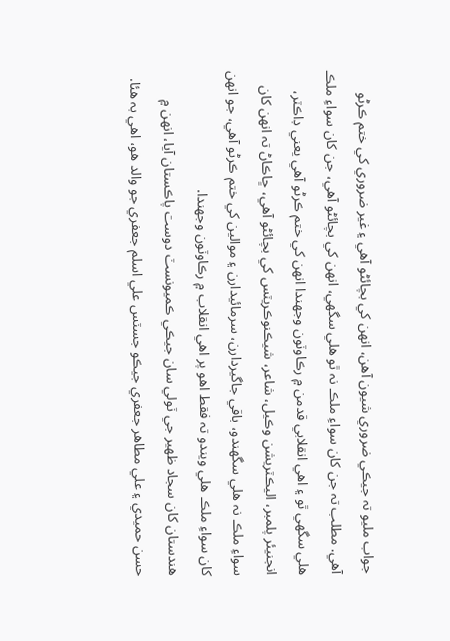جواب مليو تہ جيڪي ضروري شيون آهن، انھن کي بچائڻو آهي ۽ غير ضروري کي ختم ڪرڻو آهي. مطلب تہ جن کان سواءِ ملڪ نہ ٿو هلي سگهي، انھن کي بچائڻو آهي، جن کان سواءِ ملڪ هلي سگهي ٿو ۽ اهي انقلابي قدمن ۾ رڪاوٽون وجهندا انھن کي ختم ڪرڻو آهي يعني ڊاڪٽر، انجنيئر پلمبر، اليڪٽريشن وڪيل، شاعر، شيڪنوڪريٽس کي بچائڻو آهي، ڇاڪاڻ تہ انھن کان سواءِ ملڪ نہ هلي سگهندو، باقي جاگيردارن، سرمائيدارن ۽ موالين کي ختم ڪرڻو آهي، جو انھن کان سواءِ ملڪ هلي ويندو تہ فقط اهو پر اهي انقلاب ۾ رڪاوٽون وجهندا.
هندستان کان سجاد ظھير جي ٽولي سان جيڪي ڪميونسٽ دوست پاڪستان آيا، انھن ۾ حسن حميدي ۽ علي مطاهر جعفري جيڪو جسٽس علي اسلم جعفري جو والد هو، اهي بہ هئا.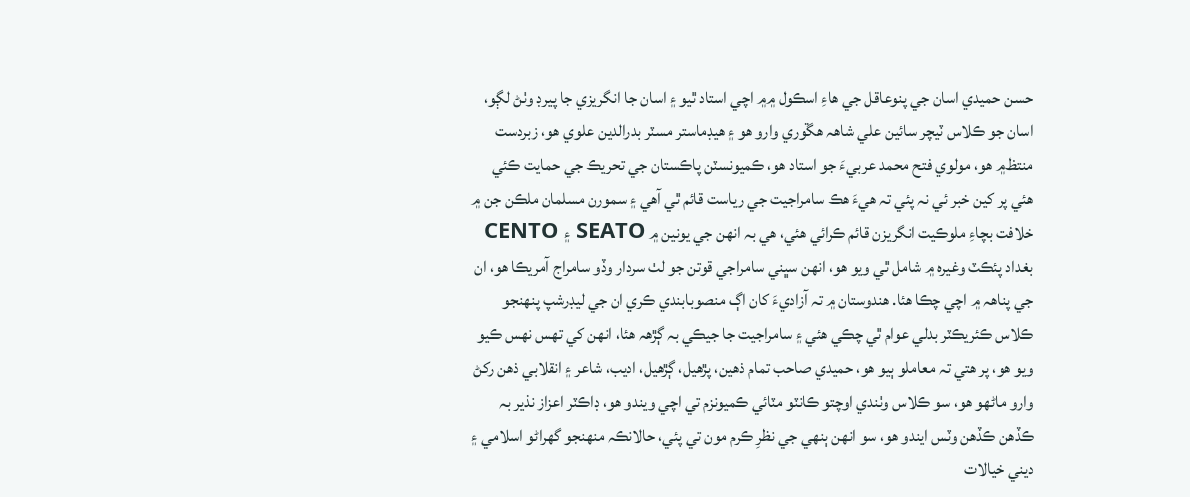حسن حميدي اسان جي پنوعاقل جي هاءِ اسڪول ۾۾ اچي استاد ٿيو ۽ اسان جا انگريزي جا پيرڊ وٺڻ لڳو، اسان جو ڪلاس ٽيچر سائين علي شاھہ هڱوري وارو هو ۽ هيڊماستر مسٽر بدرالدين علوي هو، زبردست منتظ۾ هو، مولوي فتح محمد عربيءَ جو استاد هو، ڪميونسٽن پاڪستان جي تحريڪ جي حمايت ڪئي هئي پر کين خبر ئي نہ پئي تہ هيءَ هڪ سامراجيت جي رياست قائم ٿي آهي ۽ سمورن مسلمان ملڪن جن ۾ خلافت بچاءِ ملوڪيت انگريزن قائم ڪرائي هئي، هي بہ انھن جي يونين ۾ SEATO ۽ CENTO بغداد پئڪٽ وغيرہ ۾ شامل ٿي ويو هو، انھن سڀني سامراجي قوتن جو لٺ سردار وڏو سامراج آمريڪا هو، ان جي پناھہ ۾ اچي چڪا هئا. هندوستان ۾ تہ آزاديءَ کان اڳ منصوبابندي ڪري ان جي ليڊرشپ پنھنجو ڪلاس ڪئريڪٽر بدلي عوام ٿي چڪي هئي ۽ سامراجيت جا جيڪي بہ ڳڙھہ هئا، انھن کي تهس نهس ڪيو ويو هو، پر هتي تہ معاملو ٻيو هو، حميدي صاحب تمام ذهين، پڙهيل، ڳڙهيل، اديب، شاعر ۽ انقلابي ذهن رکڻ وارو ماڻھو هو، سو ڪلاس وٺندي اوچتو ڪانٽو مٽائي ڪميونزم تي اچي ويندو هو، ڊاڪٽر اعزاز نذير بہ ڪڏهن ڪڏهن وٽس ايندو هو، سو انھن ٻنھي جي نظرِ ڪرم مون تي پئي، حالانڪہ منھنجو گهراڻو اسلامي ۽ ديني خيالات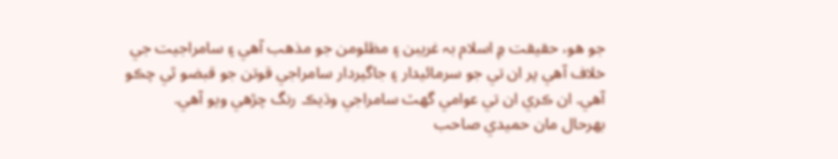جو هو، حقيقت ۾ اسلام بہ غريبن ۽ مظلومن جو مذهب آهي ۽ سامراجيت جي خلاف آهي پر ان تي جو سرمائيدار ۽ جاگيردار سامراجي قوتن جو قبضو ٿي چڪو آهي. ان ڪري ان تي عوامي گهٽ سامراجي وڌيڪ رنگ چڙهي ويو آهي.
بھرحال مان حميدي صاحب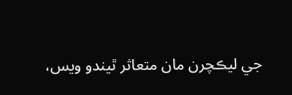جي ليڪچرن مان متعاثر ٿيندو ويس،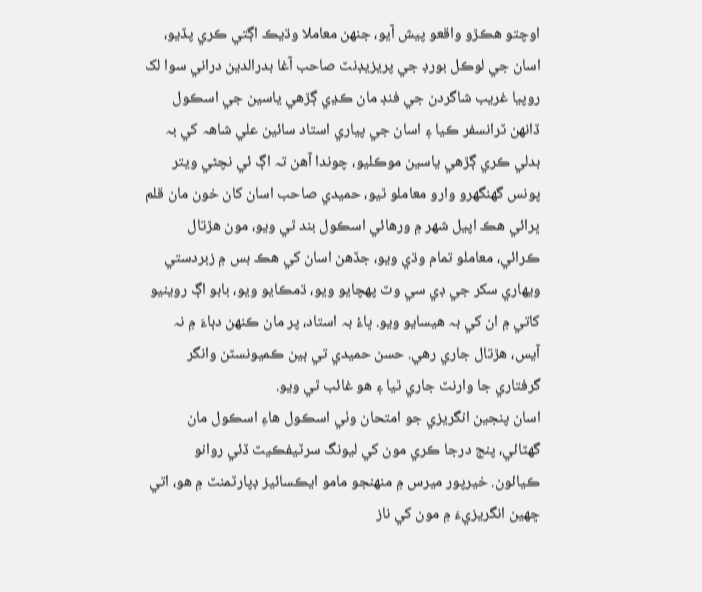اوچتو هڪڙو واقعو پيش آيو، جنھن معاملا وڌيڪ اڳتي ڪري پڏيو، اسان جي لوڪل بورڊ جي پريزيڊنٽ صاحب آغا بدرالدين دراني سوا لک روپيا غريب شاگردن جي فنڊ مان ڪڍي ڳڙهي ياسين جي اسڪول ڏانھن ٽرانسفر ڪيا ۽ اسان جي پياري استاد سائين علي شاھہ کي بہ بدلي ڪري ڳڙهي ياسين موڪليو، چوندا آهن تہ اڳ ئي نچڻي ويتر پونس گهنگهرو وارو معاملو ٿيو، حميدي صاحب اسان کان خون مان قلم ڀرائي هڪ اپيل شھر ۾ ورهائي اسڪول بند ٿي ويو، مون هڙتال ڪرائي، معاملو تمام وڌي ويو، جڏهن اسان کي هڪ بس ۾ زبردستي ويھاري سکر جي ڊي سي وٽ پھچايو ويو، ڌمڪايو ويو، بابو اڳ روينيو کاتي ۾ ان کي بہ هيسايو ويو. ڀاءُ بہ استاد، پر مان ڪنھن دٻاءَ ۾ نہ آيس، هڙتال جاري رهي. حسن حميدي تي ٻين ڪميونسٽن وانگر گرفتاري جا وارنٽ جاري ٿيا ۽ هو غائب ٿي ويو.
اسان پنجين انگريزي جو امتحان وٺي اسڪول هاءِ اسڪول مان گهٽائي، پنج درجا ڪري مون کي ليونگ سرٽيفڪيٽ ڏئي روانو ڪيائون. خيرپور ميرس ۾ منھنجو مامو ايڪسائيز ڊپارٽمنٽ ۾ هو، اتي ڇھين انگريزيءَ ۾ مون کي ناز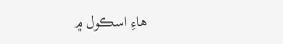هاءِ اسڪول ۾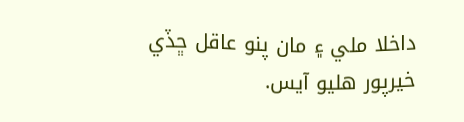داخلا ملي ۽ مان پنو عاقل ڇڏي خيرپور هليو آيس.